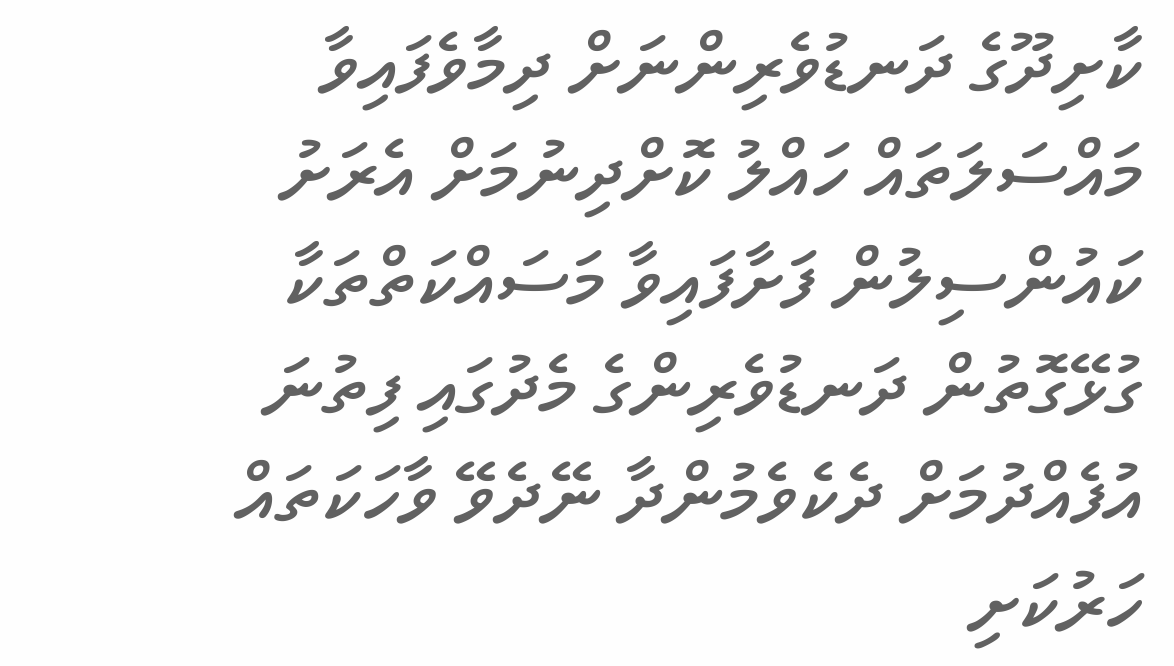ކާށިދޫގެ ދަނޑުވެރިންނަށް ދިމާވެފައިވާ މައްސަލަތައް ހައްލު ކޮށްދިނުމަށް އެރަށު ކައުންސިލުން ފަށާފައިވާ މަސައްކަތްތަކާ ގުޅޭގޮތުން ދަނޑުވެރިންގެ މެދުގައި ފިތުނަ އުފެއްދުމަށް ދެކެވެމުންދާ ނޭދެވޭ ވާހަކަތައް ހަރުކަށި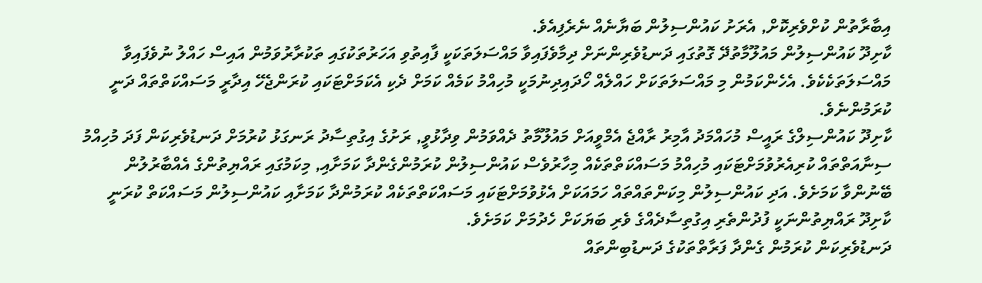އިބާރާތުން ކުށްވެރިކޮށް, އެރަށު ކައުންސިލުން ބަޔާނެއް ނެރެފިއެވެ.
ކާށިދޫ ކައުންސިލުން މައުލޫމާތުދޭ ގޮތުގައި ދަނޑުވެރިންނަށް ދިމާވެފައިވާ މައްސަލަތަކަކީ ފާއިތުވި އަހަރުތަކުގައި ތަކުރާރުވަމުން އައިސް ހައްލު ނުވެފައިވާ މައްސަލަތަކެކެވެ. އެހެންކަމުން މި މައްސަލަތަކަށް ހައްލެއް ހޯދައިދިނުމަކީ މުހިއްމު ކަމެއް ކަމަށް ދެކި އެކަމަށްޓަކައި ކުރަންޖެހޭ އިދާރީ މަސައްކަތްތައް ދަނީ ކުރަމުންނެވެ.
ކާށިދޫ ކައުންސިލްގެ ރައީސް މުހައްމަދު އާމިރު ރާއްޖެ އެމްވީއަށް މައުލޫމާތު ދެއްވަމުން ވިދާޅުވީ, ރަށުގެ އިގުތިސާދު ރަނގަޅު ކުރުމަށް ދަނޑުވެރިކަން ފަދަ މުހިއްމު ސިނާއަތްތައް ކުރިއެރުވުމަށްޓަކައި މުހިއްމު މަސައްކަތްތަކެއް މިހާރުވެސް ކައުންސިލުން ކުރަމުންގެންދާ ކަމަށާއި, މިކަމުގައި ރައްޔިތުންގެ އެއްބާރުލުން ބޭނުންވާ ކަމަށެވެ. އަދި ކައުންސިލުން މިކަންތައްތައް ހަމައަކަށް އެޅުވުމަށްޓަކައި މަސައްކަތްތަކެއް ކުރަމުންދާ ކަމަށާއި ކައުންސިލުން މަސައްކަތް ކުރަނީ ކާށިދޫ ރައްޔިތުންނަކީ ފުދުންތެރި އިގުތިސާދެއްގެ ވެރި ބަޔަކަށް ހެދުމަށް ކަމަށެވެ.
ދަނޑުވެރިކަން ކުރަމުން ގެންދާ ފަރާތްތަކުގެ ދަނޑުބިންތައް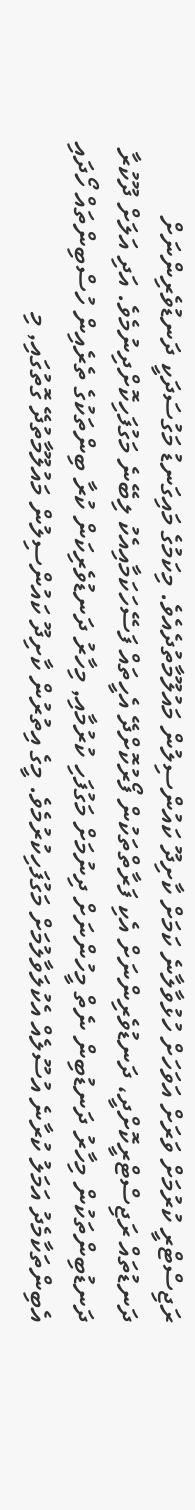ރަޖިސްޓްރީ ކުރުމަށް ވަރަށް އަވަހަށް ހުޅުވާލާނެ ކަމަށް ކާށިދޫ ކައުންސިލުން މައުލޫމާތުދެއެވެ. މިކަމުގެ މައިގަނޑު މަގުސަދަކީ ދަނޑުވެރިންނަށް ދަނޑުތައް ރަޖިސްޓްރީކޮށްދީ، ދަނޑުވެރިންނަށް އެކި ފަރާތްތަކުން ފޯރުކޮށްދޭ އެހީތައް ފަސޭހަކަމާއިއެކު ލިބޭނެ މަގުފަހިކޮށްދިނުމެވެ. އަދި އަލަށް ދޫކުރާ ދަނޑުބިންތަކުން މިހާރު ދަނޑުބިން ނެތް މީހުންނަށް ދިނުމަށް މަގުފަހި ކުރުމާއި, މިހާރު ދަނޑުވެރިކަން ކުރާ ބިންތަކުގެ ތެރެއިން ހުސްބިންތައް ހޯދައި އެބިންތަކާމެދު އަމަލު ކުރާނެ އުސޫލެއް އެކުލަވާލުމަށް މަގުފަހިކުރުމެވެ. މީގެ އިތުރުން ކާށިދޫ ކައުންސިލުން މައުލޫމާތުދޭ ގޮތުގައި, މި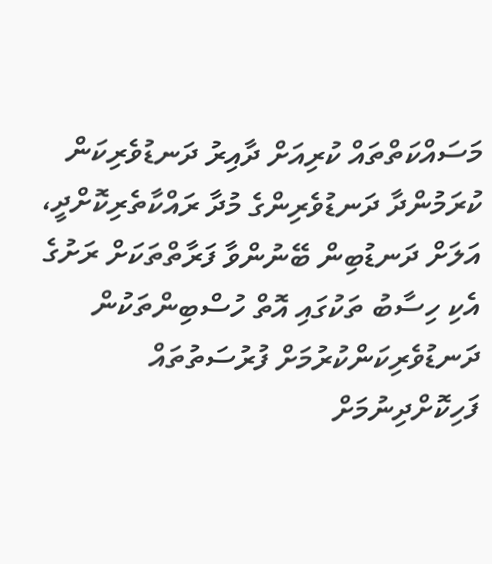މަސައްކަތްތައް ކުރިއަށް ދާއިރު ދަނޑުވެރިކަން ކުރަމުންދާ ދަނޑުވެރިންގެ މުދާ ރައްކާތެރިކޮށްދީ، އަލަށް ދަނޑުބިން ބޭނުންވާ ފަރާތްތަކަށް ރަށުގެ އެކި ހިސާބު ތަކުގައި އޮތް ހުސްބިންތަކުން ދަނޑުވެރިކަންކުރުމަށް ފުރުސަތުތައް ފަހިކޮށްދިނުމަށް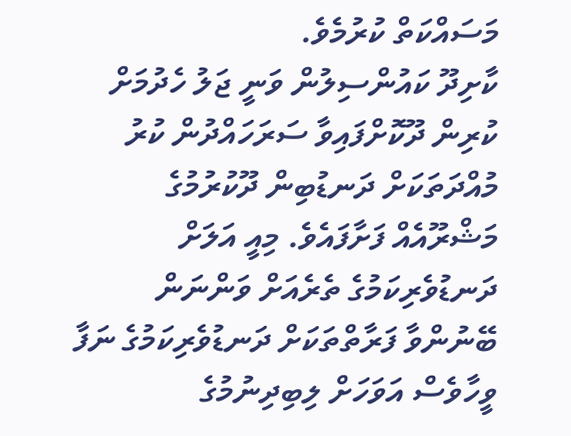މަސައްކަތް ކުރުމެވެ.
ކާށިދޫ ކައުންސިލުން ވަނީ ޖަލު ހެދުމަށް ކުރިން ދޫކޮށްފައިވާ ސަރަހައްދުން ކުރު މުއްދަތަކަށް ދަނޑުބިން ދޫކުރުމުގެ މަޝްރޫއެއް ފަށާފައެވެ. މިއީ އަލަށް ދަނޑުވެރިކަމުގެ ތެރެއަށް ވަންނަން ބޭނުންވާ ފަރާތްތަކަށް ދަނޑުވެރިކަމުގެ ނަފާ ވީހާވެސް އަވަހަށް ލިބިދިނުމުގެ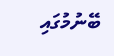ބޭނުމުގައި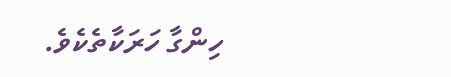ހިންގާ ހަރަކާތެކެވެ.